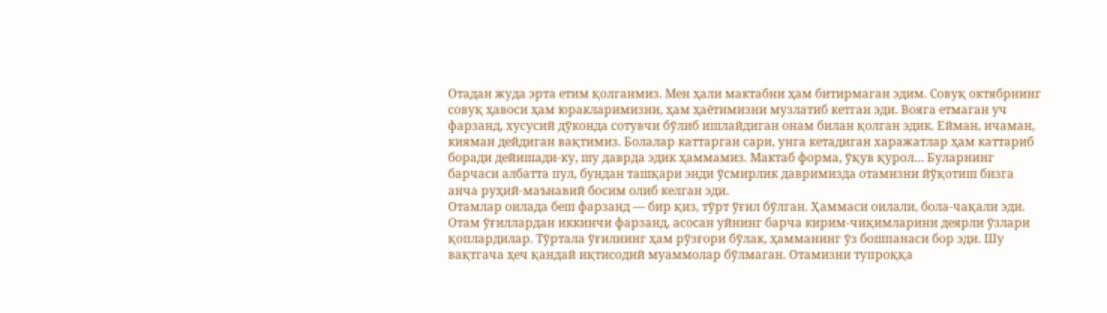Отадан жуда эрта етим қолганмиз. Мен ҳали мактабни ҳам битирмаган эдим. Совуқ октябрнинг совуқ ҳавоси ҳам юракларимизни, ҳам ҳаётимизни музлатиб кетган эди. Вояга етмаган уч фарзанд, хусусий дўконда сотувчи бўлиб ишлайдиган онам билан қолган эдик. Ейман, ичаман, кияман дейдиган вақтимиз. Болалар каттарган сари, унга кетадиган харажатлар ҳам каттариб боради дейишади-ку, шу даврда эдик ҳаммамиз. Мактаб форма, ўқув қурол… Буларнинг барчаси албатта пул, бундан ташқари энди ўсмирлик давримизда отамизни йўқотиш бизга анча руҳий-маънавий босим олиб келган эди.
Отамлар оилада беш фарзанд — бир қиз, тўрт ўғил бўлган. Ҳаммаси оилали, бола-чақали эди. Отам ўғиллардан иккинчи фарзанд, асосан уйнинг барча кирим-чиқимларини деярли ўзлари қоплардилар. Тўртала ўғилнинг ҳам рўзғори бўлак, ҳамманинг ўз бошпанаси бор эди. Шу вақтгача ҳеч қандай иқтисодий муаммолар бўлмаган. Отамизни тупроққа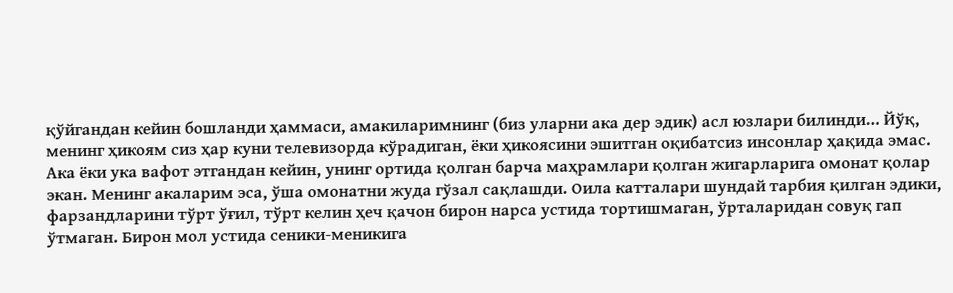қўйгандан кейин бошланди ҳаммаси, амакиларимнинг (биз уларни ака дер эдик) асл юзлари билинди… Йўқ, менинг ҳикоям сиз ҳар куни телевизорда кўрадиган, ёки ҳикоясини эшитган оқибатсиз инсонлар ҳақида эмас.
Ака ёки ука вафот этгандан кейин, унинг ортида қолган барча маҳрамлари қолган жигарларига омонат қолар экан. Менинг акаларим эса, ўша омонатни жуда гўзал сақлашди. Оила катталари шундай тарбия қилган эдики, фарзандларини тўрт ўғил, тўрт келин ҳеч қачон бирон нарса устида тортишмаган, ўрталаридан совуқ гап ўтмаган. Бирон мол устида сеники-меникига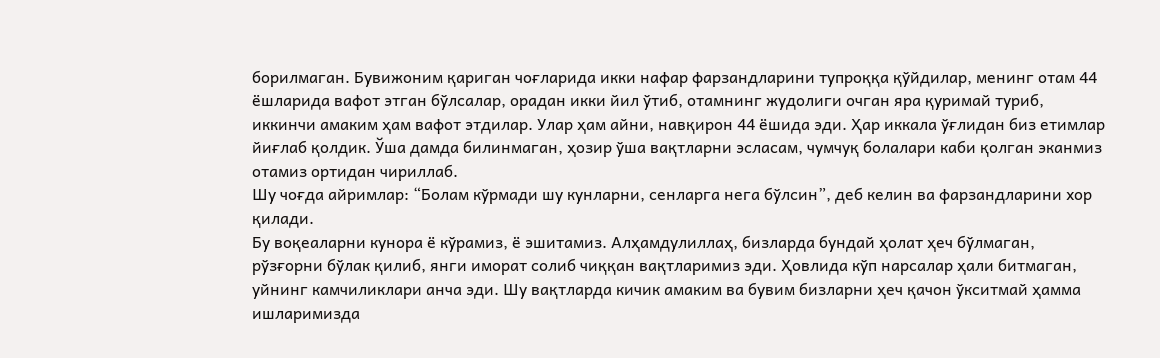борилмаган. Бувижоним қариган чоғларида икки нафар фарзандларини тупроққа қўйдилар, менинг отам 44 ёшларида вафот этган бўлсалар, орадан икки йил ўтиб, отамнинг жудолиги очган яра қуримай туриб, иккинчи амаким ҳам вафот этдилар. Улар ҳам айни, навқирон 44 ёшида эди. Ҳар иккала ўғлидан биз етимлар йиғлаб қолдик. Ўша дамда билинмаган, ҳозир ўша вақтларни эсласам, чумчуқ болалари каби қолган эканмиз отамиз ортидан чириллаб.
Шу чоғда айримлар: “Болам кўрмади шу кунларни, сенларга нега бўлсин”, деб келин ва фарзандларини хор қилади.
Бу воқеаларни кунора ё кўрамиз, ё эшитамиз. Алҳамдулиллаҳ, бизларда бундай ҳолат ҳеч бўлмаган, рўзғорни бўлак қилиб, янги иморат солиб чиққан вақтларимиз эди. Ҳовлида кўп нарсалар ҳали битмаган, уйнинг камчиликлари анча эди. Шу вақтларда кичик амаким ва бувим бизларни ҳеч қачон ўкситмай ҳамма ишларимизда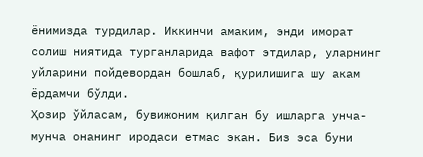ёнимизда турдилар. Иккинчи амаким, энди иморат солиш ниятида турганларида вафот этдилар, уларнинг уйларини пойдевордан бошлаб, қурилишига шу акам ёрдамчи бўлди.
Ҳозир ўйласам, бувижоним қилган бу ишларга унча-мунча онанинг иродаси етмас экан. Биз эса буни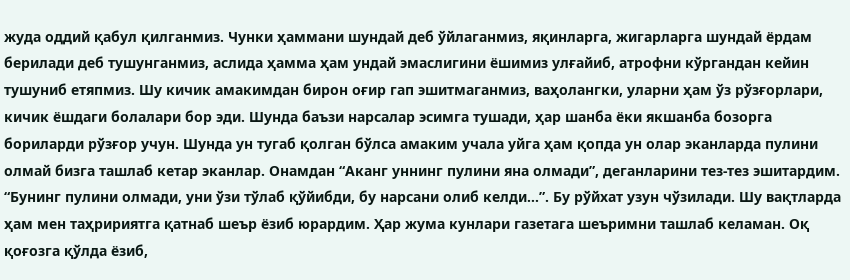жуда оддий қабул қилганмиз. Чунки ҳаммани шундай деб ўйлаганмиз, яқинларга, жигарларга шундай ёрдам берилади деб тушунганмиз, аслида ҳамма ҳам ундай эмаслигини ёшимиз улғайиб, атрофни кўргандан кейин тушуниб етяпмиз. Шу кичик амакимдан бирон оғир гап эшитмаганмиз, ваҳолангки, уларни ҳам ўз рўзғорлари, кичик ёшдаги болалари бор эди. Шунда баъзи нарсалар эсимга тушади, ҳар шанба ёки якшанба бозорга бориларди рўзғор учун. Шунда ун тугаб қолган бўлса амаким учала уйга ҳам қопда ун олар эканларда пулини олмай бизга ташлаб кетар эканлар. Онамдан “Аканг уннинг пулини яна олмади”, деганларини тез-тез эшитардим. “Бунинг пулини олмади, уни ўзи тўлаб қўйибди, бу нарсани олиб келди…”. Бу рўйхат узун чўзилади. Шу вақтларда ҳам мен таҳририятга қатнаб шеър ёзиб юрардим. Ҳар жума кунлари газетага шеъримни ташлаб келаман. Оқ қоғозга қўлда ёзиб,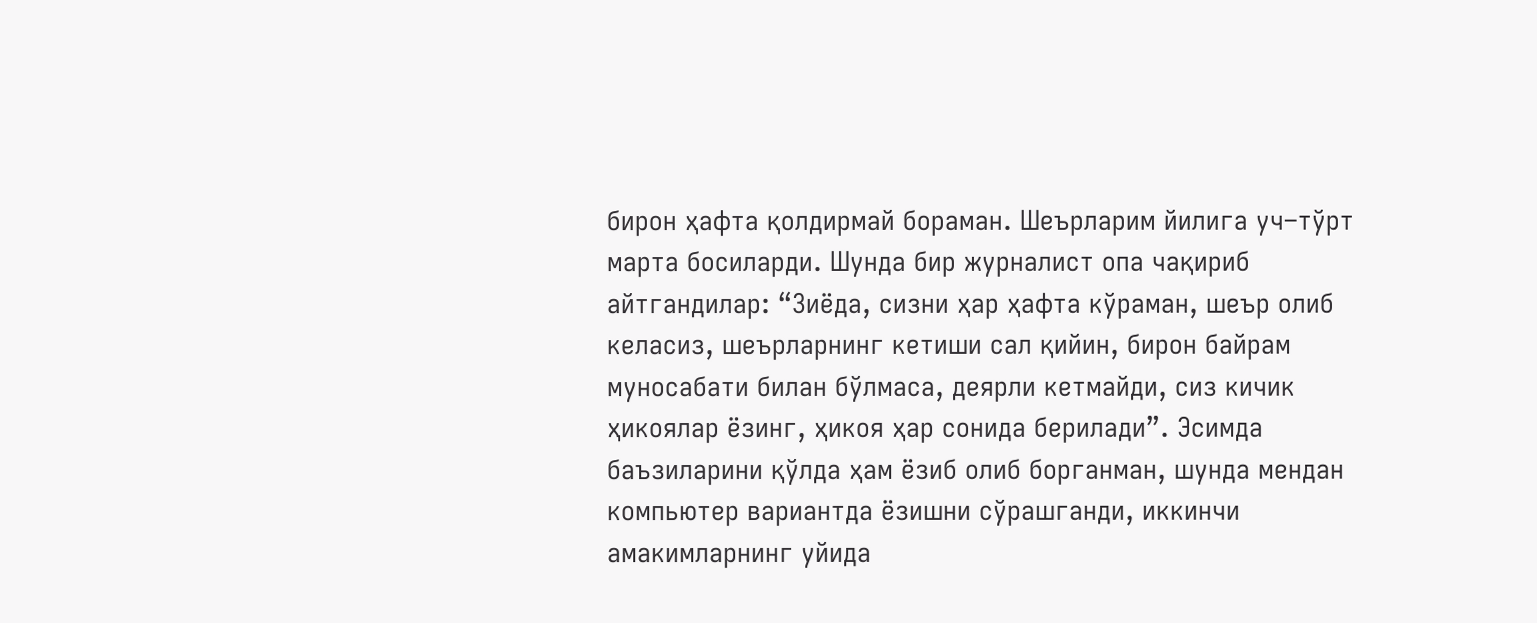бирон ҳафта қолдирмай бораман. Шеърларим йилига уч–тўрт марта босиларди. Шунда бир журналист опа чақириб айтгандилар: “Зиёда, сизни ҳар ҳафта кўраман, шеър олиб келасиз, шеърларнинг кетиши сал қийин, бирон байрам муносабати билан бўлмаса, деярли кетмайди, сиз кичик ҳикоялар ёзинг, ҳикоя ҳар сонида берилади”. Эсимда баъзиларини қўлда ҳам ёзиб олиб борганман, шунда мендан компьютер вариантда ёзишни сўрашганди, иккинчи амакимларнинг уйида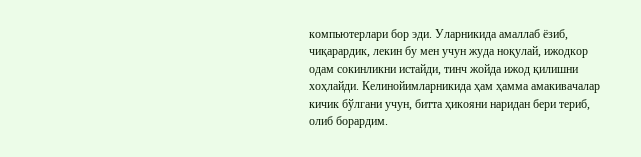компьютерлари бор эди. Уларникида амаллаб ёзиб, чиқарардик, лекин бу мен учун жуда ноқулай, ижодкор одам сокинликни истайди, тинч жойда ижод қилишни хоҳлайди. Келинойимларникида ҳам ҳамма амакивачалар кичик бўлгани учун, битта ҳикояни наридан бери териб, олиб борардим.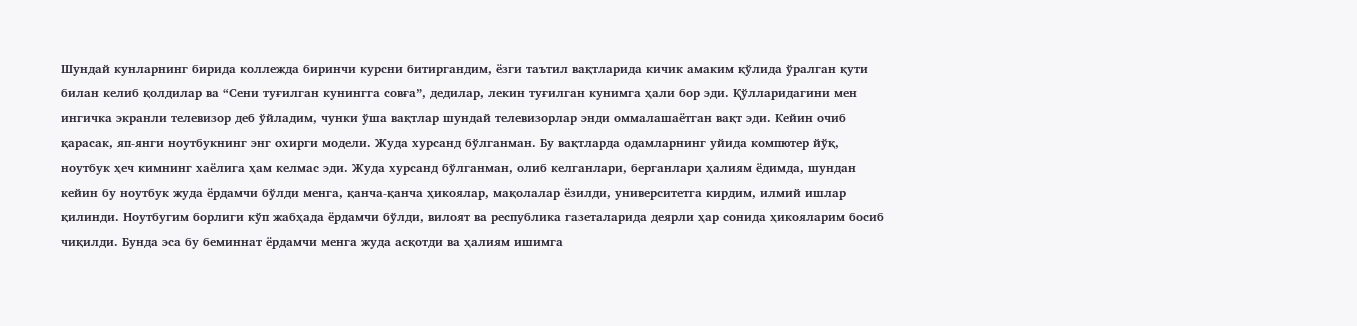Шундай кунларнинг бирида коллежда биринчи курсни битиргандим, ёзги таътил вақтларида кичик амаким қўлида ўралган қути билан келиб қолдилар ва “Сени туғилган кунингга совға”, дедилар, лекин туғилган кунимга ҳали бор эди. Қўлларидагини мен ингичка экранли телевизор деб ўйладим, чунки ўша вақтлар шундай телевизорлар энди оммалашаётган вақт эди. Кейин очиб қарасак, яп-янги ноутбукнинг энг охирги модели. Жуда хурсанд бўлганман. Бу вақтларда одамларнинг уйида компютер йўқ, ноутбук ҳеч кимнинг хаёлига ҳам келмас эди. Жуда хурсанд бўлганман, олиб келганлари, берганлари ҳалиям ёдимда, шундан кейин бу ноутбук жуда ёрдамчи бўлди менга, қанча-қанча ҳикоялар, мақолалар ёзилди, университетга кирдим, илмий ишлар қилинди. Ноутбугим борлиги кўп жабҳада ёрдамчи бўлди, вилоят ва республика газеталарида деярли ҳар сонида ҳикояларим босиб чиқилди. Бунда эса бу беминнат ёрдамчи менга жуда асқотди ва ҳалиям ишимга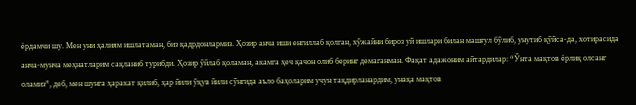ёрдамчи шу. Мен уни ҳалиям ишлатаман, биз қадрдонлармиз. Ҳозир анча иши енгиллаб қолган, хўжайни бироз уй ишлари билан машғул бўлиб, унутиб қўйса-да, хотирасида анча-мунча меҳнатларим сақланиб турибди. Ҳозир ўйлаб қоламан, акамга ҳеч қачон олиб беринг демаганман. Фақат адажоним айтардилар: “Ўнта мақтов ёрлиқ олсанг оламиз”, деб, мен шунга ҳаракат қилиб, ҳар йили ўқув йили сўнгида аъло баҳоларим учун тақдирланардим, унақа мақтов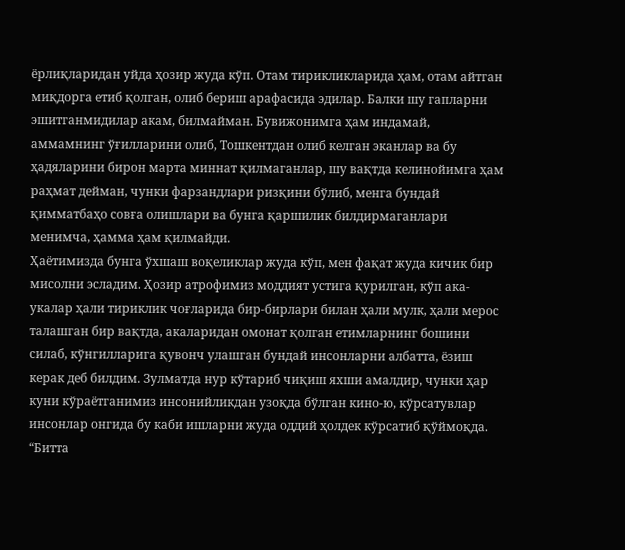ёрлиқларидан уйда ҳозир жуда кўп. Отам тирикликларида ҳам, отам айтган миқдорга етиб қолган, олиб бериш арафасида эдилар. Балки шу гапларни эшитганмидилар акам, билмайман. Бувижонимга ҳам индамай, аммамнинг ўғилларини олиб, Тошкентдан олиб келган эканлар ва бу ҳадяларини бирон марта миннат қилмаганлар, шу вақтда келинойимга ҳам раҳмат дейман, чунки фарзандлари ризқини бўлиб, менга бундай қимматбаҳо совға олишлари ва бунга қаршилик билдирмаганлари менимча, ҳамма ҳам қилмайди.
Ҳаётимизда бунга ўхшаш воқеликлар жуда кўп, мен фақат жуда кичик бир мисолни эсладим. Ҳозир атрофимиз моддият устига қурилган, кўп ака-укалар ҳали тириклик чоғларида бир-бирлари билан ҳали мулк, ҳали мерос талашган бир вақтда, акаларидан омонат қолган етимларнинг бошини силаб, кўнгилларига қувонч улашган бундай инсонларни албатта, ёзиш керак деб билдим. Зулматда нур кўтариб чиқиш яхши амалдир, чунки ҳар куни кўраётганимиз инсонийликдан узоқда бўлган кино-ю, кўрсатувлар инсонлар онгида бу каби ишларни жуда оддий ҳолдек кўрсатиб қўймоқда. “Битта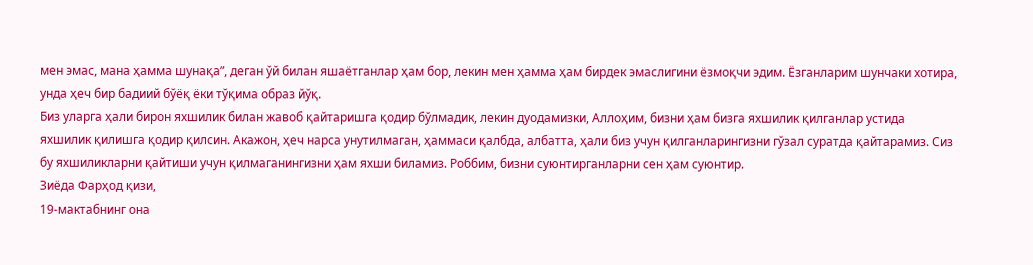мен эмас, мана ҳамма шунақа”, деган ўй билан яшаётганлар ҳам бор, лекин мен ҳамма ҳам бирдек эмаслигини ёзмоқчи эдим. Ёзганларим шунчаки хотира, унда ҳеч бир бадиий бўёқ ёки тўқима образ йўқ.
Биз уларга ҳали бирон яхшилик билан жавоб қайтаришга қодир бўлмадик, лекин дуодамизки, Аллоҳим, бизни ҳам бизга яхшилик қилганлар устида яхшилик қилишга қодир қилсин. Акажон, ҳеч нарса унутилмаган, ҳаммаси қалбда, албатта, ҳали биз учун қилганларингизни гўзал суратда қайтарамиз. Сиз бу яхшиликларни қайтиши учун қилмаганингизни ҳам яхши биламиз. Роббим, бизни суюнтирганларни сен ҳам суюнтир.
Зиёда Фарҳод қизи,
19-мактабнинг она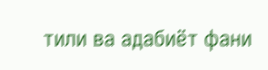тили ва адабиёт фани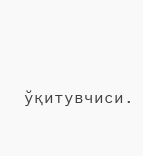ўқитувчиси.